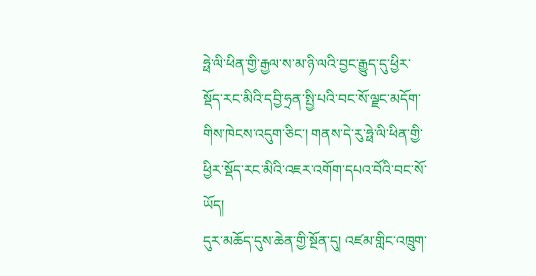ཧྥེ་ལི་ཕིན་གྱི་རྒྱལ་ས་མ་ཉི་ལའི་བྱང་རྒྱུད་དུ་ཕྱིར་སྡོད་རང་མིའི་དབྱི་ཧྲན་སྤྱི་པའི་བང་སོ་ལྗང་མདོག་གིས་ཁེངས་འདུག་ཅིང་། གནས་དེ་རུ་ཧྥེ་ལི་ཕིན་གྱི་ཕྱིར་སྡོད་རང་མིའི་འཇར་འགོག་དཔའ་བོའི་བང་སོ་ཡོད།
དུར་མཆོད་དུས་ཆེན་གྱི་སྔོན་དུ། འཛམ་གླིང་འཁྲུག་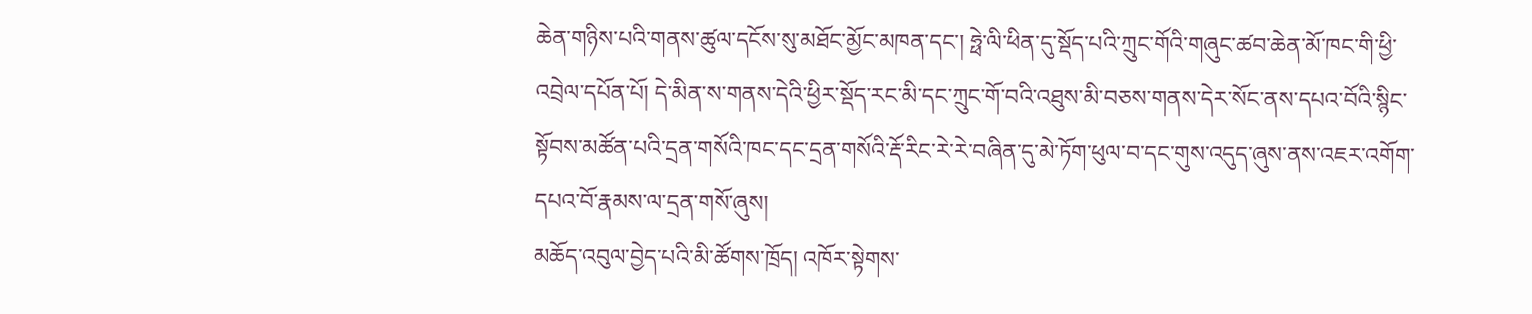ཆེན་གཉིས་པའི་གནས་ཚུལ་དངོས་སུ་མཐོང་མྱོང་མཁན་དང་། ཧྥེ་ལི་ཕིན་དུ་སྡོད་པའི་ཀྲུང་གོའི་གཞུང་ཚབ་ཆེན་མོ་ཁང་གི་ཕྱི་འབྲེལ་དཔོན་པོ། དེ་མིན་ས་གནས་དེའི་ཕྱིར་སྡོད་རང་མི་དང་ཀྲུང་གོ་བའི་འཐུས་མི་བཅས་གནས་དེར་སོང་ནས་དཔའ་བོའི་སྙིང་སྟོབས་མཚོན་པའི་དྲན་གསོའི་ཁང་དང་དྲན་གསོའི་རྡོ་རིང་རེ་རེ་བཞིན་དུ་མེ་ཏོག་ཕུལ་བ་དང་གུས་འདུད་ཞུས་ནས་འཇར་འགོག་དཔའ་བོ་རྣམས་ལ་དྲན་གསོ་ཞུས།
མཆོད་འབུལ་བྱེད་པའི་མི་ཚོགས་ཁྲོད། འཁོར་སྟེགས་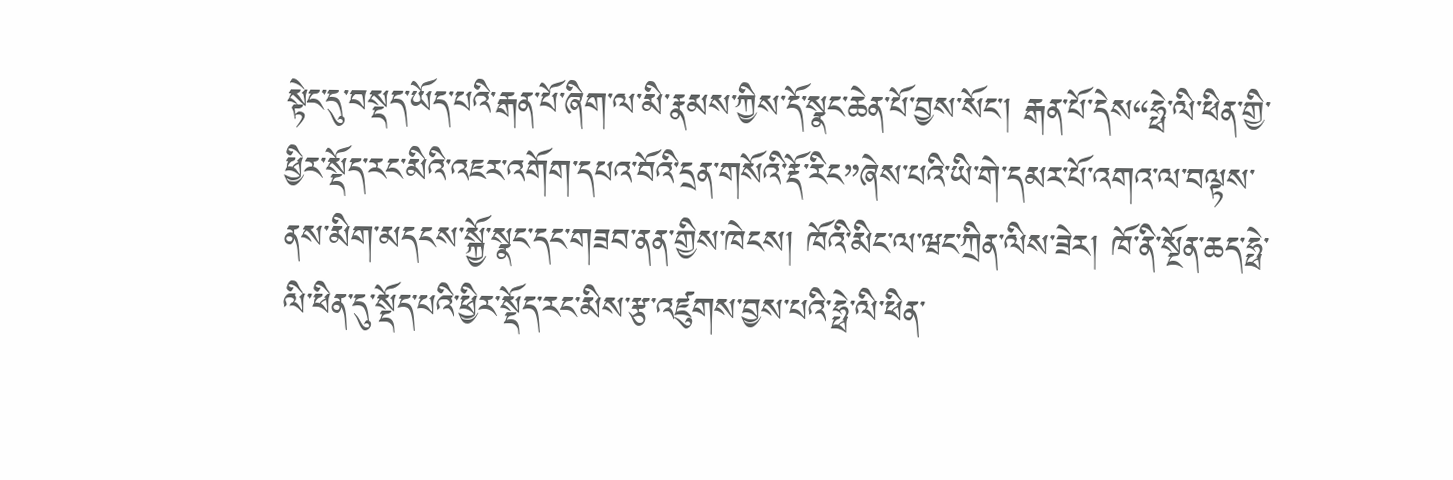སྟེང་དུ་བསྡད་ཡོད་པའི་རྒན་པོ་ཞིག་ལ་མི་རྣམས་ཀྱིས་དོ་སྣང་ཆེན་པོ་བྱས་སོང་། རྒན་པོ་དེས“ཧྥེ་ལི་ཕིན་གྱི་ཕྱིར་སྡོད་རང་མིའི་འཇར་འགོག་དཔའ་བོའི་དྲན་གསོའི་རྡོ་རིང”ཞེས་པའི་ཡི་གེ་དམར་པོ་འགའ་ལ་བལྟས་ནས་མིག་མདངས་སྐྱོ་སྣང་དང་གཟབ་ནན་གྱིས་ཁེངས། ཁོའི་མིང་ལ་ཝང་ཀྲིན་ལིས་ཟེར། ཁོ་ནི་སྔོན་ཆད་ཧྥེ་ལི་ཕིན་དུ་སྡོད་པའི་ཕྱིར་སྡོད་རང་མིས་རྩ་འཛུགས་བྱས་པའི་ཧྥེ་ལི་ཕིན་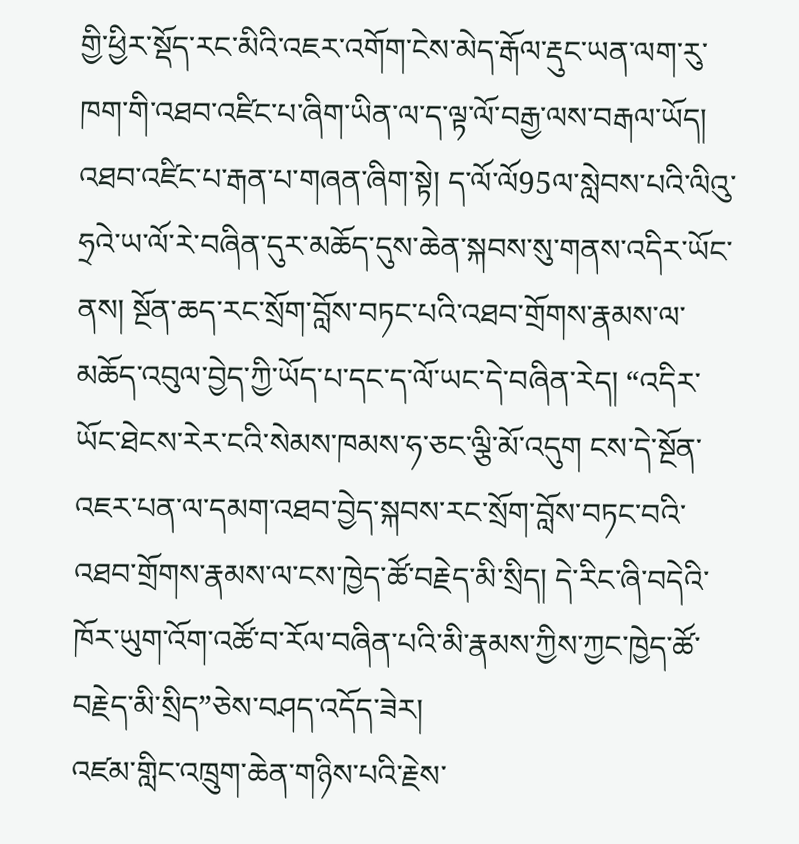གྱི་ཕྱིར་སྡོད་རང་མིའི་འཇར་འགོག་ངེས་མེད་རྒོལ་རྡུང་ཡན་ལག་རུ་ཁག་གི་འཐབ་འཛིང་པ་ཞིག་ཡིན་ལ་ད་ལྟ་ལོ་བརྒྱ་ལས་བརྒལ་ཡོད།
འཐབ་འཛིང་པ་རྒན་པ་གཞན་ཞིག་སྟེ། ད་ལོ་ལོ95ལ་སླེབས་པའི་ལིའུ་ཧྲའེ་ཡ་ལོ་རེ་བཞིན་དུར་མཆོད་དུས་ཆེན་སྐབས་སུ་གནས་འདིར་ཡོང་ནས། སྔོན་ཆད་རང་སྲོག་བློས་བཏང་པའི་འཐབ་གྲོགས་རྣམས་ལ་མཆོད་འབུལ་བྱེད་ཀྱི་ཡོད་པ་དང་ད་ལོ་ཡང་དེ་བཞིན་རེད། “འདིར་ཡོང་ཐེངས་རེར་ངའི་སེམས་ཁམས་ཧ་ཅང་ལྕི་མོ་འདུག ངས་དེ་སྔོན་འཇར་པན་ལ་དམག་འཐབ་བྱེད་སྐབས་རང་སྲོག་བློས་བཏང་བའི་འཐབ་གྲོགས་རྣམས་ལ་ངས་ཁྱེད་ཚོ་བརྗེད་མི་སྲིད། དེ་རིང་ཞི་བདེའི་ཁོར་ཡུག་འོག་འཚོ་བ་རོལ་བཞིན་པའི་མི་རྣམས་ཀྱིས་ཀྱང་ཁྱེད་ཚོ་བརྗེད་མི་སྲིད”ཅེས་བཤད་འདོད་ཟེར།
འཛམ་གླིང་འཁྲུག་ཆེན་གཉིས་པའི་རྗེས་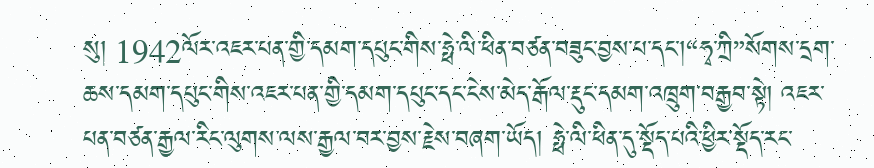སུ། 1942ལོར་འཇར་པན་གྱི་དམག་དཔུང་གིས་ཧྥེ་ལི་ཕིན་བཙན་བཟུང་བྱས་པ་དང་།“ཧྭ་ཀྲི”སོགས་དྲག་ཆས་དམག་དཔུང་གིས་འཇར་པན་གྱི་དམག་དཔུང་དང་ངེས་མེད་རྒོལ་རྡུང་དམག་འཁྲུག་བརྒྱབ་སྟེ། འཇར་པན་བཙན་རྒྱལ་རིང་ལུགས་ལས་རྒྱལ་བར་བྱས་རྗེས་བཞག་ཡོད། ཧྥེ་ལི་ཕིན་དུ་སྡོད་པའི་ཕྱིར་སྡོད་རང་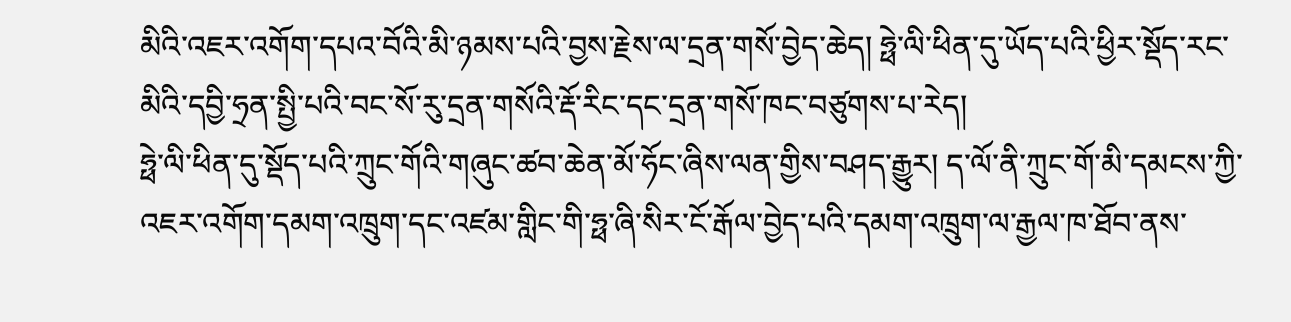མིའི་འཇར་འགོག་དཔའ་བོའི་མི་ཉམས་པའི་བྱས་རྗེས་ལ་དྲན་གསོ་བྱེད་ཆེད། ཧྥེ་ལི་ཕིན་དུ་ཡོད་པའི་ཕྱིར་སྡོད་རང་མིའི་དབྱི་ཧྲན་སྤྱི་པའི་བང་སོ་རུ་དྲན་གསོའི་རྡོ་རིང་དང་དྲན་གསོ་ཁང་བཙུགས་པ་རེད།
ཧྥེ་ལི་ཕིན་དུ་སྡོད་པའི་ཀྲུང་གོའི་གཞུང་ཚབ་ཆེན་མོ་ཧོང་ཞིས་ལན་གྱིས་བཤད་རྒྱུར། ད་ལོ་ནི་ཀྲུང་གོ་མི་དམངས་ཀྱི་འཇར་འགོག་དམག་འཁྲུག་དང་འཛམ་གླིང་གི་ཧྥ་ཞི་སིར་ངོ་རྒོལ་བྱེད་པའི་དམག་འཁྲུག་ལ་རྒྱལ་ཁ་ཐོབ་ནས་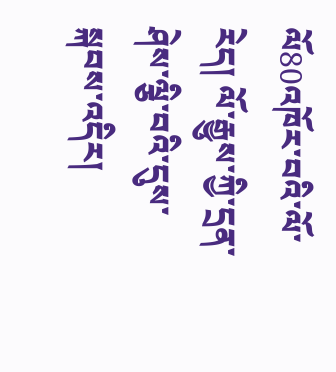ལོ80འཁོར་བའི་ལོ་རེད། ལོ་རྒྱུས་ཀྱི་དྲན་ཤེས་ལྕི་བའི་དུས་སྐབས་འདིར།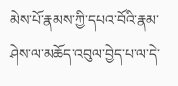མེས་པོ་རྣམས་ཀྱི་དཔའ་བོའི་རྣམ་ཤེས་ལ་མཆོད་འབུལ་བྱེད་པ་ལ་དེ་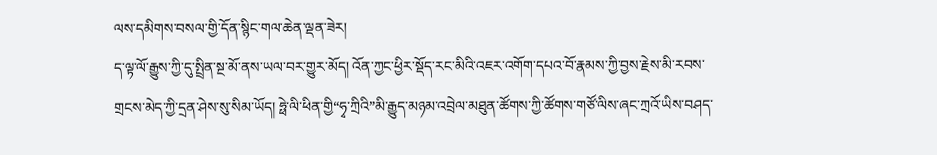ལས་དམིགས་བསལ་གྱི་དོན་སྙིང་གལ་ཆེན་ལྡན་ཟེར།
ད་ལྟ་ལོ་རྒྱུས་ཀྱི་དུ་སྤྲིན་སྔ་མོ་ནས་ཡལ་བར་གྱུར་མོད། འོན་ཀྱང་ཕྱིར་སྡོད་རང་མིའི་འཇར་འགོག་དཔའ་བོ་རྣམས་ཀྱི་བྱས་རྗེས་མི་རབས་གྲངས་མེད་ཀྱི་དྲན་ཤེས་སུ་སིམ་ཡོད། ཧྥེ་ལི་ཕིན་གྱི“ཧྭ་ཀྲིའི”མི་རྒྱུད་མཉམ་འབྲེལ་མཐུན་ཚོགས་ཀྱི་ཚོགས་གཙོ་ལིས་ཞང་ཀྲའོ་ཡིས་བཤད་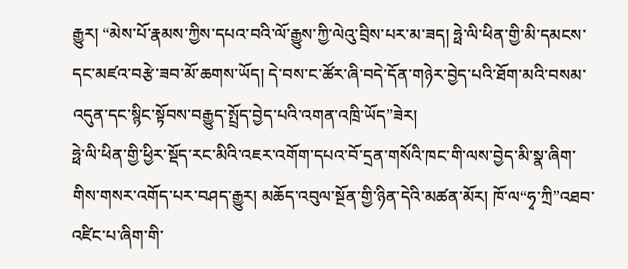རྒྱུར། “མེས་པོ་རྣམས་ཀྱིས་དཔའ་བའི་ལོ་རྒྱུས་ཀྱི་ལེའུ་བྲིས་པར་མ་ཟད། ཧྥེ་ལི་ཕིན་གྱི་མི་དམངས་དང་མཛའ་བརྩེ་ཟབ་མོ་ཆགས་ཡོད། དེ་བས་ང་ཚོར་ཞི་བདེ་དོན་གཉེར་བྱེད་པའི་ཐོག་མའི་བསམ་འདུན་དང་སྙིང་སྟོབས་བརྒྱུད་སྤྲོད་བྱེད་པའི་འགན་འཁྲི་ཡོད”ཟེར།
ཧྥེ་ལི་ཕིན་གྱི་ཕྱིར་སྡོད་རང་མིའི་འཇར་འགོག་དཔའ་བོ་དྲན་གསོའི་ཁང་གི་ལས་བྱེད་མི་སྣ་ཞིག་གིས་གསར་འགོད་པར་བཤད་རྒྱུར། མཆོད་འབུལ་སྔོན་གྱི་ཉིན་དེའི་མཚན་མོར། ཁོ་ལ“ཧྭ་ཀྲི”འཐབ་འཛིང་པ་ཞིག་གི་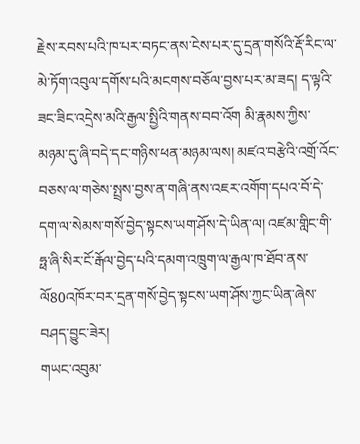རྗེས་རབས་པའི་ཁ་པར་བཏང་ནས་ངེས་པར་དུ་དྲན་གསོའི་རྡོ་རིང་ལ་མེ་ཏོག་འབུལ་དགོས་པའི་མངགས་བཅོལ་བྱས་པར་མ་ཟད། ད་ལྟའི་ཟང་ཟིང་འདྲེས་མའི་རྒྱལ་སྤྱིའི་གནས་བབ་འོག མི་རྣམས་ཀྱིས་མཉམ་དུ་ཞི་བདེ་དང་གཉིས་ཕན་མཉམ་ལས། མཛའ་བརྩེའི་འགྲོ་འོང་བཅས་ལ་གཅེས་སྤྲས་བྱས་ན་གཞི་ནས་འཇར་འགོག་དཔའ་བོ་དེ་དག་ལ་སེམས་གསོ་བྱེད་སྟངས་ཡག་ཤོས་དེ་ཡིན་ལ། འཛམ་གླིང་གི་ཧྥ་ཞི་སིར་ངོ་རྒོལ་བྱེད་པའི་དམག་འཁྲུག་ལ་རྒྱལ་ཁ་ཐོབ་ནས་ལོ80འཁོར་བར་དྲན་གསོ་བྱེད་སྟངས་ཡག་ཤོས་ཀྱང་ཡིན་ཞེས་བཤད་བྱུང་ཟེར།
གཡང་འབུམ་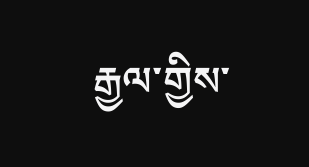རྒྱལ་གྱིས་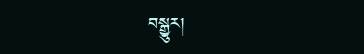བསྒྱུར།